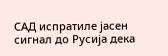САД испратиле јасен сигнал до Русија дека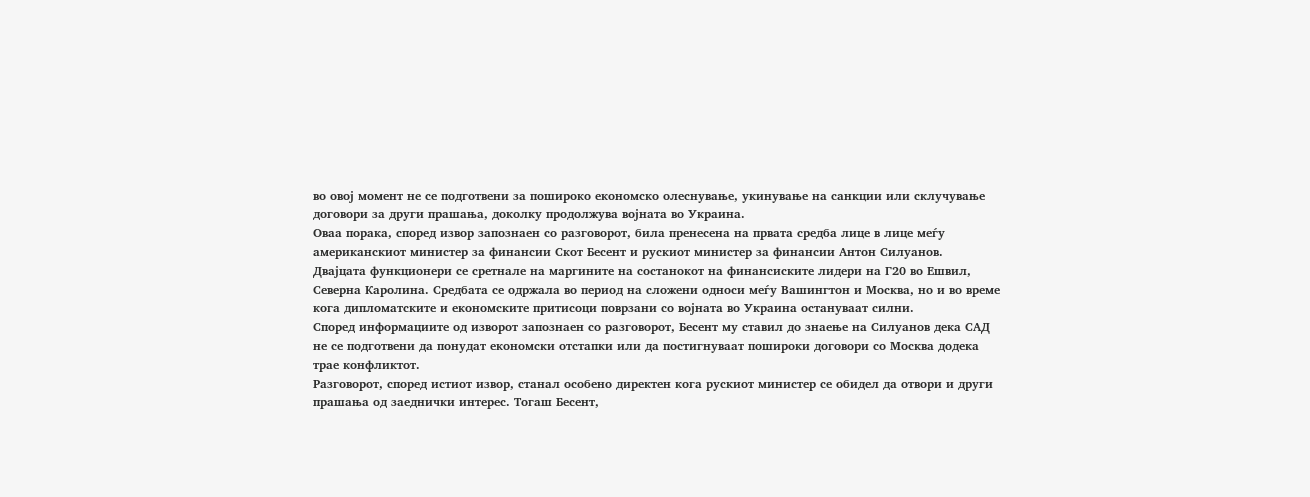во овој момент не се подготвени за пошироко економско олеснување, укинување на санкции или склучување договори за други прашања, доколку продолжува војната во Украина.
Оваа порака, според извор запознаен со разговорот, била пренесена на првата средба лице в лице меѓу американскиот министер за финансии Скот Бесент и рускиот министер за финансии Антон Силуанов.
Двајцата функционери се сретнале на маргините на состанокот на финансиските лидери на Г20 во Ешвил, Северна Каролина. Средбата се одржала во период на сложени односи меѓу Вашингтон и Москва, но и во време кога дипломатските и економските притисоци поврзани со војната во Украина остануваат силни.
Според информациите од изворот запознаен со разговорот, Бесент му ставил до знаење на Силуанов дека САД не се подготвени да понудат економски отстапки или да постигнуваат пошироки договори со Москва додека трае конфликтот.
Разговорот, според истиот извор, станал особено директен кога рускиот министер се обидел да отвори и други прашања од заеднички интерес. Тогаш Бесент,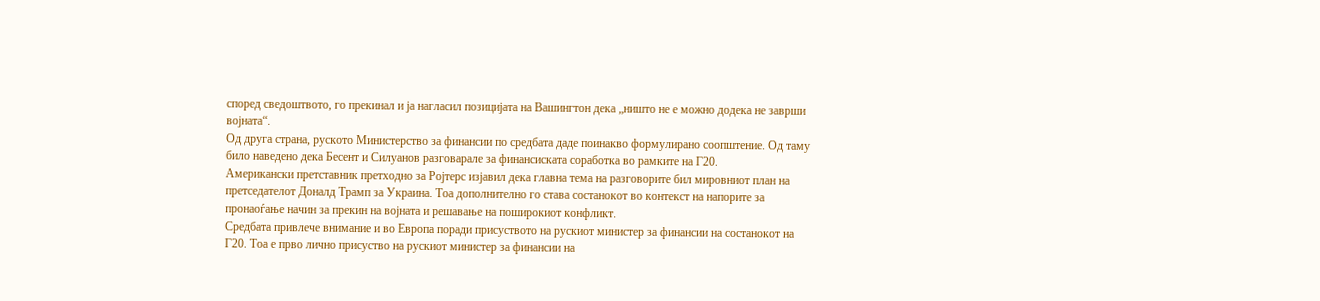според сведоштвото, го прекинал и ја нагласил позицијата на Вашингтон дека „ништо не е можно додека не заврши војната“.
Од друга страна, руското Министерство за финансии по средбата даде поинакво формулирано соопштение. Од таму било наведено дека Бесент и Силуанов разговарале за финансиската соработка во рамките на Г20.
Американски претставник претходно за Ројтерс изјавил дека главна тема на разговорите бил мировниот план на претседателот Доналд Трамп за Украина. Тоа дополнително го става состанокот во контекст на напорите за пронаоѓање начин за прекин на војната и решавање на поширокиот конфликт.
Средбата привлече внимание и во Европа поради присуството на рускиот министер за финансии на состанокот на Г20. Тоа е прво лично присуство на рускиот министер за финансии на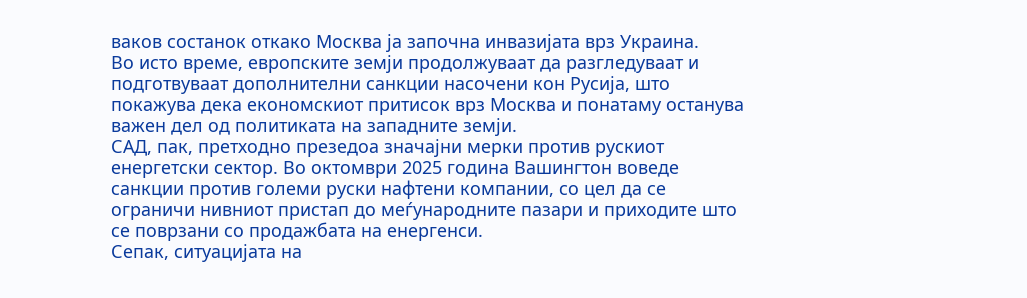ваков состанок откако Москва ја започна инвазијата врз Украина.
Во исто време, европските земји продолжуваат да разгледуваат и подготвуваат дополнителни санкции насочени кон Русија, што покажува дека економскиот притисок врз Москва и понатаму останува важен дел од политиката на западните земји.
САД, пак, претходно презедоа значајни мерки против рускиот енергетски сектор. Во октомври 2025 година Вашингтон воведе санкции против големи руски нафтени компании, со цел да се ограничи нивниот пристап до меѓународните пазари и приходите што се поврзани со продажбата на енергенси.
Сепак, ситуацијата на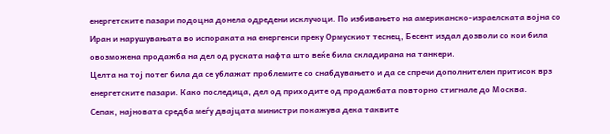енергетските пазари подоцна донела одредени исклучоци. По избивањето на американско-израелската војна со Иран и нарушувањата во испораката на енергенси преку Ормускиот теснец, Бесент издал дозволи со кои била овозможена продажба на дел од руската нафта што веќе била складирана на танкери.
Целта на тој потег била да се ублажат проблемите со снабдувањето и да се спречи дополнителен притисок врз енергетските пазари. Како последица, дел од приходите од продажбата повторно стигнале до Москва.
Сепак, најновата средба меѓу двајцата министри покажува дека таквите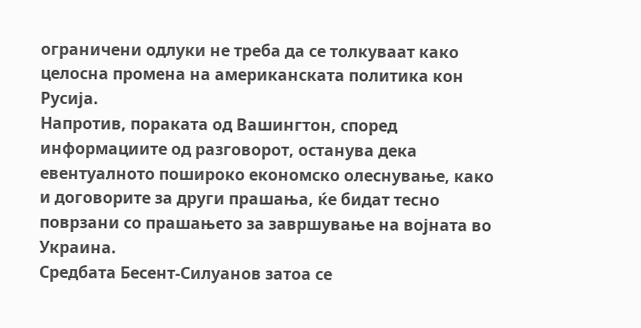ограничени одлуки не треба да се толкуваат како целосна промена на американската политика кон Русија.
Напротив, пораката од Вашингтон, според информациите од разговорот, останува дека евентуалното пошироко економско олеснување, како и договорите за други прашања, ќе бидат тесно поврзани со прашањето за завршување на војната во Украина.
Средбата Бесент-Силуанов затоа се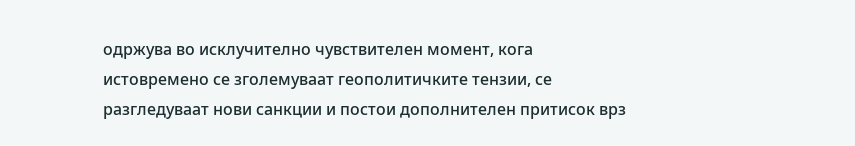одржува во исклучително чувствителен момент, кога истовремено се зголемуваат геополитичките тензии, се разгледуваат нови санкции и постои дополнителен притисок врз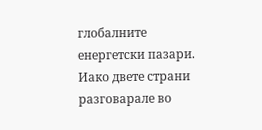глобалните енергетски пазари. Иако двете страни разговарале во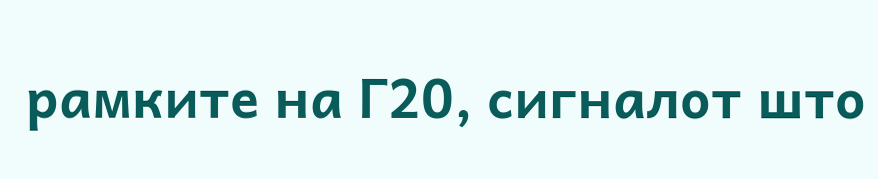рамките на Г20, сигналот што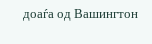доаѓа од Вашингтон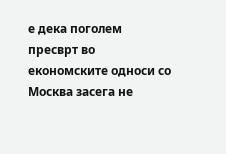е дека поголем пресврт во економските односи со Москва засега не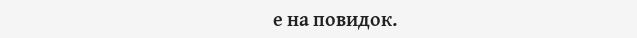е на повидок.